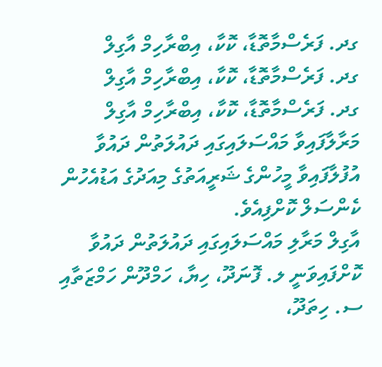ގދ. ފަރެސްމާތޮޑާ، ކޮކާ، އިބްރާހިމް އާގިލް
ގދ. ފަރެސްމާތޮޑާ، ކޮކާ، އިބްރާހިމް އާގިލް
ގދ. ފަރެސްމާތޮޑާ، ކޮކާ، އިބްރާހިމް އާގިލް މަރާލާފައިވާ މައްސަލައިގައި ދައުލަތުން ދައުވާ އުފުލާފައިވާ މީހުންގެ ޝަރީއަތުގެ މިއަދުގެ އަޑުއެހުން ކެންސަލް ކޮށްފިއެވެ.
އާގިލް މަރާލި މައްސަލައިގައި ދައުލަތުން ދައުވާ ކޮށްފައިވަނީ ލ. ފޮނަދޫ، ހިޔާ، ހަމްދޫން ހަމްޒަތާއި ސ. ހިތަދޫ،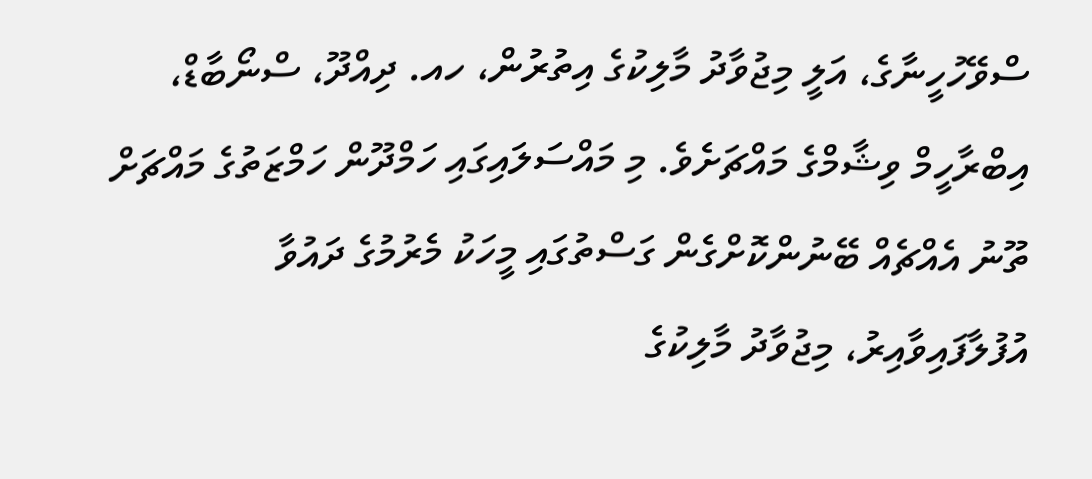ސްވޭހުހީނާގެ، އަލީ މިޖުވާދު މާލިކުގެ އިތުރުން، ހއ. ދިއްދޫ، ސްނޯބާޑް، އިބްރާހީމް ވިޝާމްގެ މައްޗަށެވެ. މި މައްސަލައިގައި ހަމްދޫން ހަމްޒަތުގެ މައްޗަށް ތޫނު އެއްޗެއް ބޭނުންކޮށްގެން ގަސްތުގައި މީހަކު މެރުމުގެ ދައުވާ އުފުލާފައިވާއިރު، މިޖުވާދު މާލިކުގެ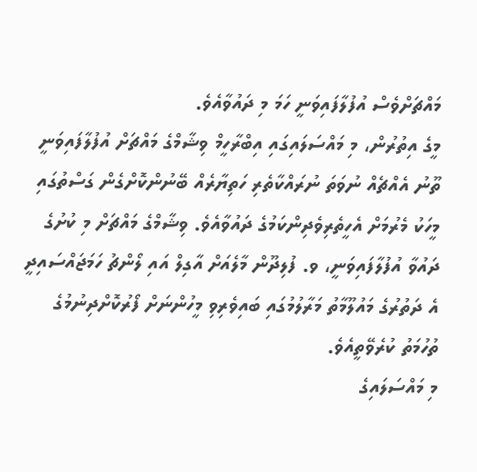މައްޗަށްވެސް އުފުލާފައިވަނީ ހަމަ މި ދައުވާއެވެ.
މީގެ އިތުރުން، މި މައްސަލައިގައި އިބްރާހީމް ވިޝާމްގެ މައްޗަށް އުފުލާފައިވަނީ ތޫނު އެއްޗެއް ނުވަތަ ނުރައްކާތެރި ހަތިޔާރެއް ބޭނުންކޮށްގެން ގަސްތުގައި މީހަކު މެރުމަށް އެހީތެރިވެދިންކަމުގެ ދައުވާއެވެ. ވިޝާމްގެ މައްޗަށް މި ކުށުގެ ދައުވާ އުފުލާފައިވަނީ، ވ. ފުލިދޫން މާލެއަށް އާގިލް އައި ލޯންޗު ހަމަޖައްސައިދީ އެ ދަތުރުގެ މައުލޫމާތު މަރާލުމުގައި ބައިވެރިވި މީހުންނަށް ފޯރުކޮށްދިނުމުގެ ތުހުމަތު ކުރެވޭތީއެވެ.
މި މައްސަލައިގެ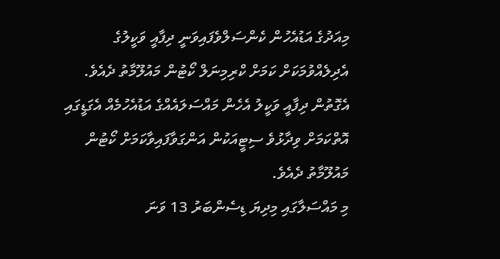މިއަދުގެ އަޑުއެހުން ކެންސަލްވެފައިވަނީ ދިފާއީ ވަކީލުގެ އެދިލެއްވުމަކަށް ކަމަށް ކްރިމިނަލް ކޯޓުން މައުލޫމާތު ދެއެވެ. އެގޮތުން ދިފާއީ ވަކީލު އެހެން މައްސަލައެއްގެ އަޑުއެހުމެއް އެގަޑީގައި އޮތްކަމަށް ވިދާޅުވެ ސިޓީއަކުން އަންގަވާފައިވާކަމަށް ކޯޓުން މައުލޫމާތު ދެއެވެ.
މި މައްސަލާގައި މިދިޔަ ޑިސެންބަރު 13 ވަނަ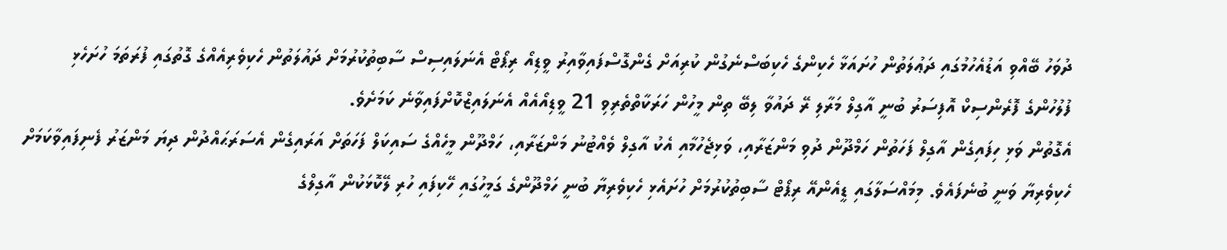ދުވަހު ބޭއްވި އަޑުއެހުމުގައި ދަޢުލަތުން ހުށައަޅާ ހެކިންގެ ހެކިބަސްނެގުން ކުރިއަށް ގެންގޮސްފައިވާއިރު ވީޑިއޯ ރިޕޯޓް އެނަލައިސިސް ސާބިތުކުރުމަށް ދައުލަތުން ހެކިވެރިއެއްގެ ގޮތުގައި ފުރަތަމަ ހުށަހެޅި ފުލުހުންގެ ފޮރެންސިކް އޮފިސަރު ބުނީ އާގިލް މަރާލި ރޭ ދައުވާ ލިބޭ ތިން މީހުން ހަރަކާތްތެރިވި 21 ވީޑިއޯއެއް އެނަލައިޒްކޮށްފައިވާނެ ކަމަށެވެ.
އެގޮތުން ވަޅި ހިފައިގެން އާގިލް ފަހަތުން ހަމްދޫން ދުވި މަންޒަރާއި، ވަޅިޖެހުމާއި އެކު އާގިލް ވެއްޓުނު މަންޒަރާއި، ހަމްދޫން މީހެއްގެ ސައިކަލް ފަހަތަށް އަރައިގެން އެސަރަޙައްދުން ދިޔަ މަންޒަރު ފެނިފައިވާކަމަށް ހެކިވެރިޔާ ވަނީ ބުނެފައެވެ. މިމައްސަލާގައި ޑީއެންއޭ ރިޕޯޓް ސާބިތުކުރުމަށް ހުށައެޅި ހެކިވެރިޔާ ބުނީ ހަމްދޫންގެ ގަމީހުގައި ހޭކިފައި ހުރި ލޭކޮޅަކުން އާގިލްގެ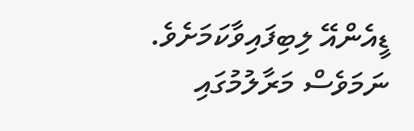ޑީއެންއޭ ލިބިފައިވާކަމަށެވެ. ނަމަވެސް މަރާލުމުގައި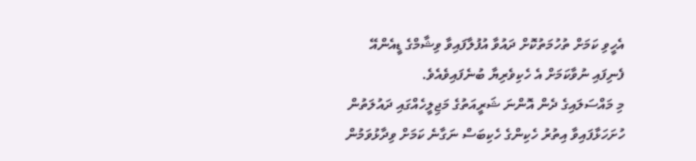އެހީވި ކަމަށް ތުހުމަތުކޮށް ދައުވާ އުފުލާފައިވާ ވިޝާމްގެ ޑީއެންއޭ ފެނިފައި ނުވާކަމަށް އެ ހެކިވެރިޔާ ބުނެފައިވެއެވެ.
މި މައްސަލައިގެ ދެން އޮންނަ ޝަރީއަތުގެ މަޖިލީހެއްގައި ދައުލަތުން ހުށަހަޅާފައިވާ އިތުރު ހެކިންގެ ހެކިބަސް ނަގާނެ ކަމަށް ވިދާޅުވަމުން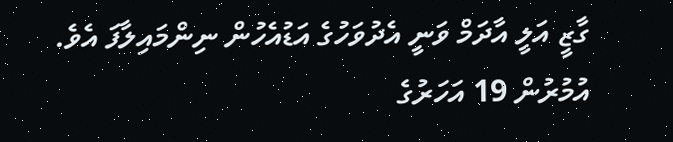ގާޒީ އަލީ އާދަމް ވަނީ އެދުވަހުގެ އަޑުއެހުން ނިންމައިލާފަ އެވެ.
އުމުރުން 19 އަހަރުގެ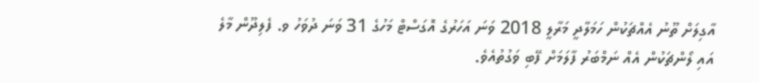އާގިލަށް ތޫނު އެއްޗަކުން ހަމަލާދީ މަރާލީ 2018 ވަނަ އަހަރުގެ އޮގަސްޓް މަހުގެ 31 ވަނަ ދުވަހު ވ. ފެލިދޫން މާލެ އައި ލޯންޗަކުން އެއް ނަމްބަރު ފާލަމަށް ފޭބި ވަގުތުއެވެ.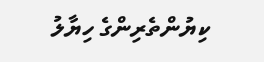ކިޔުންތެރިންގެ ހިޔާލު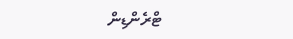ޓްރެންޑިން